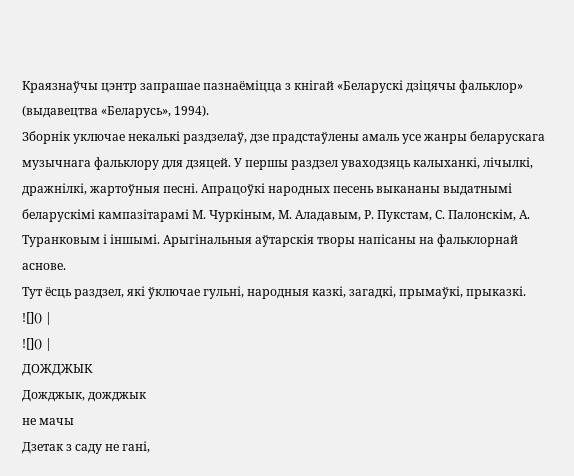Краязнаўчы цэнтр запрашае пазнаёміцца з кнігай «Беларускі дзіцячы фальклор» (выдавецтва «Беларусь», 1994).
Зборнік уключае некалькі раздзелаў, дзе прадстаўлены амаль усе жанры беларускага музычнага фальклору для дзяцей. У першы раздзел уваходзяць калыханкі, лічылкі, дражнілкі, жартоўныя песні. Апрацоўкі народных песень выкананы выдатнымі беларускімі кампазітарамі М. Чуркіным, М. Аладавым, Р. Пукстам, С. Палонскім, А. Туранковым і іншымі. Арыгінальныя аўтарскія творы напісаны на фальклорнай аснове.
Тут ёсць раздзел, які ўключае гульні, народныя казкі, загадкі, прымаўкі, прыказкі.
![]() |
![]() |
ДОЖДЖЫК
Дожджык, дожджык
не мачы
Дзетак з саду не гані,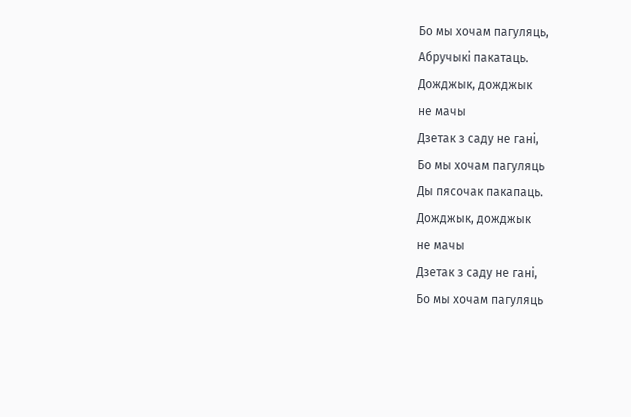Бо мы хочам пагуляць,
Абручыкі пакатаць.
Дожджык, дожджык
не мачы
Дзетак з саду не гані,
Бо мы хочам пагуляць
Ды пясочак пакапаць.
Дожджык, дожджык
не мачы
Дзетак з саду не гані,
Бо мы хочам пагуляць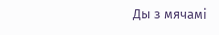Ды з мячамі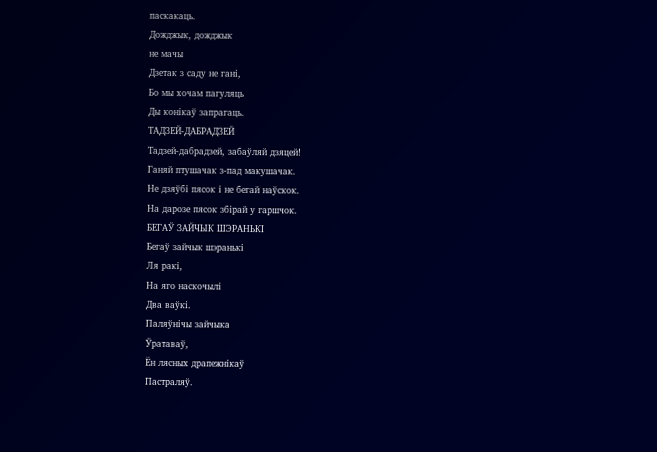паскакаць.
Дожджык, дожджык
не мачы
Дзетак з саду не гані,
Бо мы хочам пагуляць
Ды конікаў запрагаць.
ТАДЗЕЙ-ДАБРАДЗЕЙ
Тадзей-дабрадзей, забаўляй дзяцей!
Ганяй птушачак з-пад макушачак.
Не дзяўбі пясок і не бегай наўскок.
На дарозе пясок збірай у гаршчок.
БЕГАЎ ЗАЙЧЫК ШЭРАНЬКІ
Бегаў зайчык шэранькі
Ля ракі,
На яго наскочылі
Два ваўкі.
Паляўнічы зайчыка
Ўратаваў,
Ён лясных драпежнікаў
Пастраляў.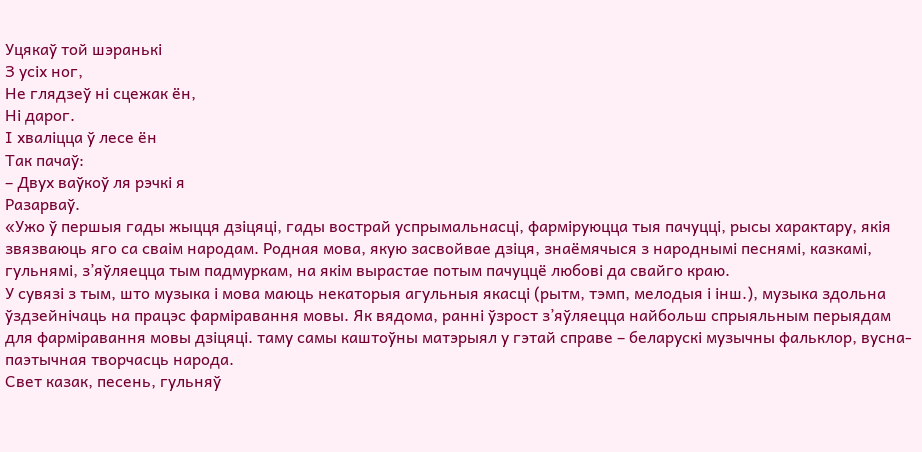Уцякаў той шэранькі
З усіх ног,
Не глядзеў ні сцежак ён,
Ні дарог.
І хваліцца ў лесе ён
Так пачаў:
– Двух ваўкоў ля рэчкі я
Разарваў.
«Ужо ў першыя гады жыцця дзіцяці, гады вострай успрымальнасці, фарміруюцца тыя пачуцці, рысы характару, якія звязваюць яго са сваім народам. Родная мова, якую засвойвае дзіця, знаёмячыся з народнымі песнямі, казкамі, гульнямі, з’яўляецца тым падмуркам, на якім вырастае потым пачуццё любові да свайго краю.
У сувязі з тым, што музыка і мова маюць некаторыя агульныя якасці (рытм, тэмп, мелодыя і інш.), музыка здольна ўздзейнічаць на працэс фарміравання мовы. Як вядома, ранні ўзрост з’яўляецца найбольш спрыяльным перыядам для фарміравання мовы дзіцяці. таму самы каштоўны матэрыял у гэтай справе – беларускі музычны фальклор, вусна-паэтычная творчасць народа.
Свет казак, песень, гульняў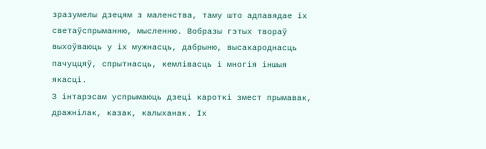зразумелы дзецям з маленства, таму што адпавядае іх светаўспрыманню, мысленню. Вобразы гэтых твораў выхоўваюць у іх мужнасць, дабрыню, высакароднасць пачуццяў, спрытнасць, кемлівасць і многія іншыя якасці.
З інтарэсам успрымаюць дзеці кароткі змест прымавак, дражнілак, казак, калыханак. Іх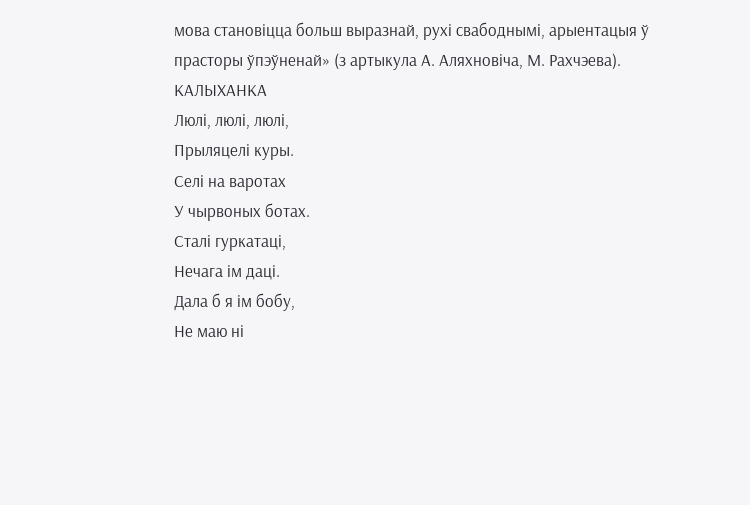мова становіцца больш выразнай, рухі свабоднымі, арыентацыя ў прасторы ўпэўненай» (з артыкула А. Аляхновіча, М. Рахчэева).
КАЛЫХАНКА
Люлі, люлі, люлі,
Прыляцелі куры.
Селі на варотах
У чырвоных ботах.
Сталі гуркатаці,
Нечага ім даці.
Дала б я ім бобу,
Не маю ні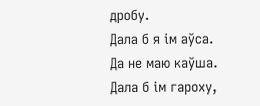дробу.
Дала б я ім аўса.
Да не маю каўша.
Дала б ім гароху,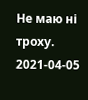Не маю ні троху.
2021-04-05